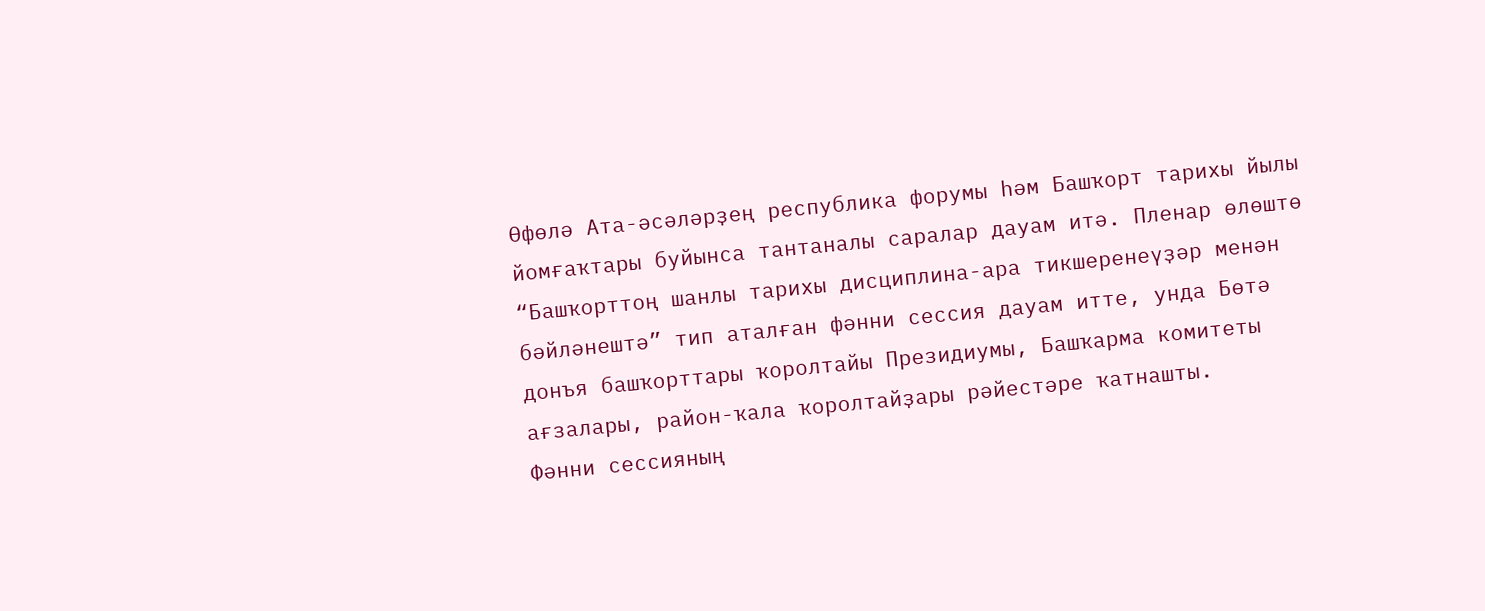Өфөлә Ата-әсәләрҙең республика форумы һәм Башҡорт тарихы йылы йомғаҡтары буйынса тантаналы саралар дауам итә. Пленар өлөштө “Башҡорттоң шанлы тарихы дисциплина-ара тикшеренеүҙәр менән бәйләнештә” тип аталған фәнни сессия дауам итте, унда Бөтә донъя башҡорттары ҡоролтайы Президиумы, Башҡарма комитеты ағзалары, район-ҡала ҡоролтайҙары рәйестәре ҡатнашты.
Фәнни сессияның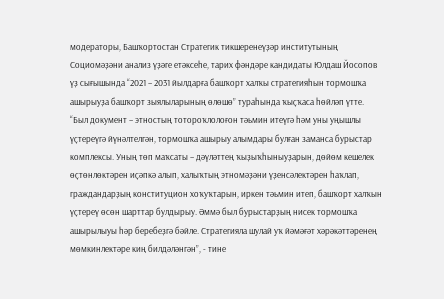модераторы, Башҡортостан Стратегик тикшеренеүҙәр институтының Социомәҙәни анализ үҙәге етәксеһе, тарих фәндәре кандидаты Юлдаш Йосопов үҙ сығышында “2021 – 2031 йылдарға башҡорт халҡы стратегияһын тормошҡа ашырыуҙа башҡорт зыялыларының өлөшө” тураһында ҡыҫҡаса һөйләп үтте.
“Был документ – этностың тотороҡлолоғон тәьмин итеүгә һәм уны уңышлы үҫтереүгә йүнәлтелгән, тормошҡа ашырыу алымдары булған заманса бурыстар комплексы. Уның төп маҡсаты – дәүләттең ҡыҙыҡһыныуҙарын, дөйөм кешелек өҫтөнлөктәрен иҫәпкә алып, халыҡтың этномәҙәни үҙенсәлектәрен һаҡлап, граждандарҙың конституцион хоҡуҡтарын, иркен тәьмин итеп, башҡорт халҡын үҫтереү өсөн шарттар булдырыу. Әммә был бурыстарҙың нисек тормошҡа ашырылыуы һәр беребеҙгә бәйле. Стратегияла шулай уҡ йәмәғәт хәрәкәттәренең мөмкинлектәре киң билдәләнгән”, - тине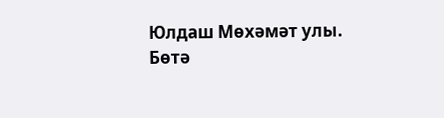Юлдаш Мөхәмәт улы.
Бөтә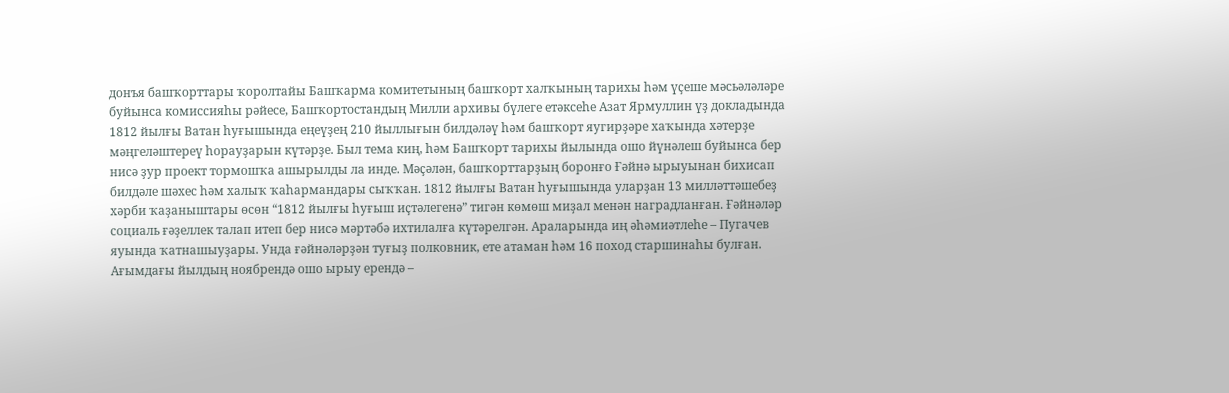донъя башҡорттары ҡоролтайы Башҡарма комитетының башҡорт халҡының тарихы һәм үҫеше мәсьәләләре буйынса комиссияһы рәйесе, Башҡортостандың Милли архивы бүлеге етәксеһе Азат Ярмуллин үҙ докладында 1812 йылғы Ватан һуғышында еңеүҙең 210 йыллығын билдәләү һәм башҡорт яугирҙәре хаҡында хәтерҙе мәңгеләштереү һорауҙарын күтәрҙе. Был тема киң, һәм Башҡорт тарихы йылында ошо йүнәлеш буйынса бер нисә ҙур проект тормошҡа ашырылды ла инде. Мәҫәлән, башҡорттарҙың боронғо Ғәйнә ырыуынан бихисап билдәле шәхес һәм халыҡ ҡаһармандары сыҡҡан. 1812 йылғы Ватан һуғышында уларҙан 13 милләттәшебеҙ хәрби ҡаҙаныштары өсөн “1812 йылғы һуғыш иҫтәлегенә” тигән көмөш миҙал менән наградланған. Ғәйнәләр социаль ғәҙеллек талап итеп бер нисә мәртәбә ихтилалға күтәрелгән. Араларында иң әһәмиәтлеһе – Пугачев яуында ҡатнашыуҙары. Унда ғәйнәләрҙән туғыҙ полковник, ете атаман һәм 16 поход старшинаһы булған. Ағымдағы йылдың ноябрендә ошо ырыу ерендә –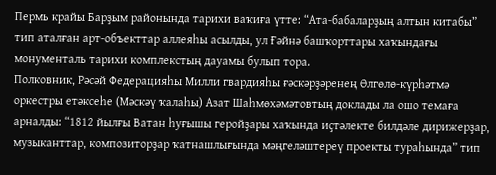Пермь крайы Барҙым районында тарихи ваҡиға үтте: “Ата-бабаларҙың алтын китабы” тип аталған арт-объекттар аллеяһы асылды, ул Ғәйнә башҡорттары хаҡындағы монументаль тарихи комплекстың дауамы булып тора.
Полковник, Рәсәй Федерацияһы Милли гвардияһы ғәскәрҙәренең Өлгөлө-күрһәтмә оркестры етәксеһе (Мәскәү ҡалаһы) Азат Шаһмөхәмәтовтың доклады ла ошо темаға арналды: “1812 йылғы Ватан һуғышы геройҙары хаҡында иҫтәлекте билдәле дирижерҙар, музыканттар, композиторҙар ҡатнашлығында мәңгеләштереү проекты тураһында” тип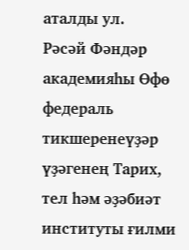аталды ул.
Рәсәй Фәндәр академияһы Өфө федераль тикшеренеүҙәр үҙәгенең Тарих, тел һәм әҙәбиәт институты ғилми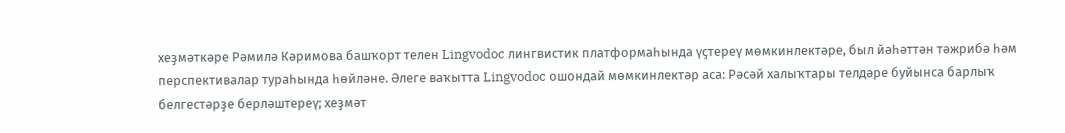хеҙмәткәре Рәмилә Кәримова башҡорт телен Lingvodoc лингвистик платформаһында үҫтереү мөмкинлектәре, был йәһәттән тәжрибә һәм перспективалар тураһында һөйләне. Әлеге ваҡытта Lingvodoc ошондай мөмкинлектәр аса: Рәсәй халыҡтары телдәре буйынса барлыҡ белгестәрҙе берләштереү; хеҙмәт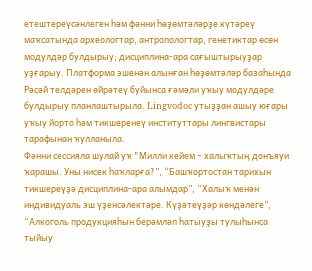етештереүсәнлеген һәм фәнни һөҙөмтәләрҙе күтәреү маҡсатында археологтар, антропологтар, генетиктар өсөн модулдәр булдырыу; дисциплина-ара сағыштырыуҙар уҙғарыу. Платформа эшенән алынған һөҙөмтәләр базаһында Рәсәй телдәрен өйрәтеү буйынса ғәмәли уҡыу модулдәре булдырыу планлаштырыла. Lingvodoc утыҙҙан ашыу юғары уҡыу йорто һәм тикшеренеү институттары лингвистары тарафынан ҡулланыла.
Фәнни сессияла шулай уҡ "Милли кейем – халыҡтың донъяуи ҡарашы. Уны нисек һаҡларға?”, “Башҡортостан тарихын тикшереүҙә дисциплина-ара алымдар”, “Халыҡ менән индивидуаль эш үҙенсәлектәре. Күҙәтеүҙәр көндәлеге”, “Алкоголь продукцияһын берәмләп һатыуҙы тулыһынса тыйыу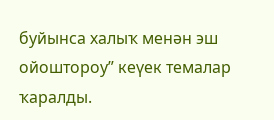буйынса халыҡ менән эш ойоштороу” кеүек темалар ҡаралды.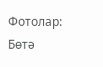Фотолар: Бөтә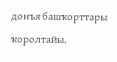донъя башҡорттары ҡоролтайы.